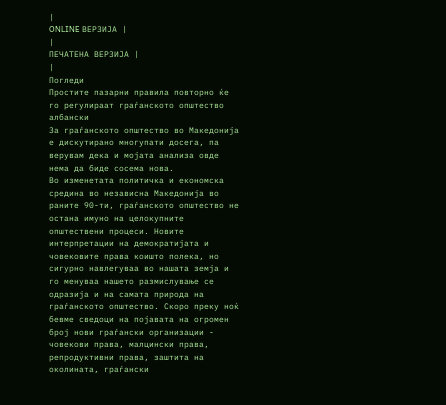|
ONLINE ВЕРЗИЈА |
|
ПЕЧАТЕНА ВЕРЗИЈА |
|
Погледи
Простите пазарни правила повторно ќе го регулираат граѓанското општество
албански
За граѓанското општество во Македонија е дискутирано многупати досега, па верувам дека и мојата анализа овде нема да биде сосема нова.
Во изменетата политичка и економска средина во независна Македонија во раните 90-ти, граѓанското општество не остана имуно на целокупните општествени процеси. Новите интерпретации на демократијата и човековите права коишто полека, но сигурно навлегуваа во нашата земја и го менуваа нашето размислување се одразија и на самата природа на граѓанското општество. Скоро преку ноќ бевме сведоци на појавата на огромен број нови граѓански организации - човекови права, малцински права, репродуктивни права, заштита на околината, граѓански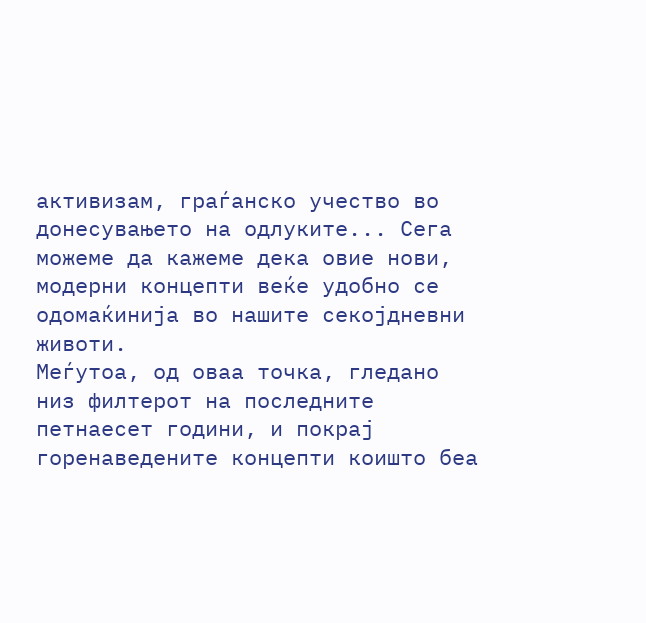активизам, граѓанско учество во донесувањето на одлуките... Сега можеме да кажеме дека овие нови, модерни концепти веќе удобно се одомаќинија во нашите секојдневни животи.
Меѓутоа, од оваа точка, гледано низ филтерот на последните петнаесет години, и покрај горенаведените концепти коишто беа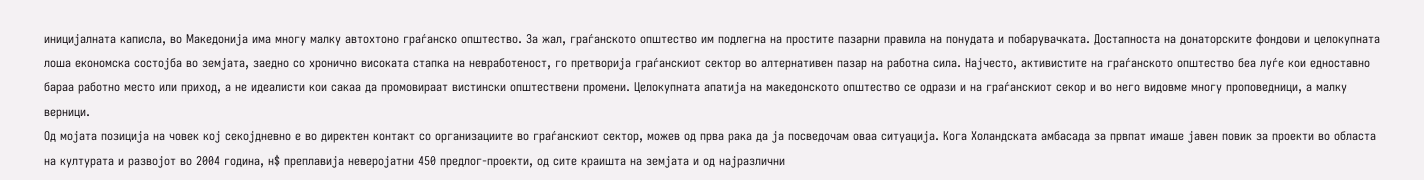иницијалната каписла, во Македонија има многу малку автохтоно граѓанско општество. За жал, граѓанското општество им подлегна на простите пазарни правила на понудата и побарувачката. Достапноста на донаторските фондови и целокупната лоша економска состојба во земјата, заедно со хронично високата стапка на невработеност, го претворија граѓанскиот сектор во алтернативен пазар на работна сила. Најчесто, активистите на граѓанското општество беа луѓе кои едноставно бараа работно место или приход, а не идеалисти кои сакаа да промовираат вистински општествени промени. Целокупната апатија на македонското општество се одрази и на граѓанскиот секор и во него видовме многу проповедници, а малку верници.
Од мојата позиција на човек кој секојдневно е во директен контакт со организациите во граѓанскиот сектор, можев од прва рака да ја посведочам оваа ситуација. Кога Холандската амбасада за првпат имаше јавен повик за проекти во областа на културата и развојот во 2004 година, н$ преплавија неверојатни 450 предлог-проекти, од сите краишта на земјата и од најразлични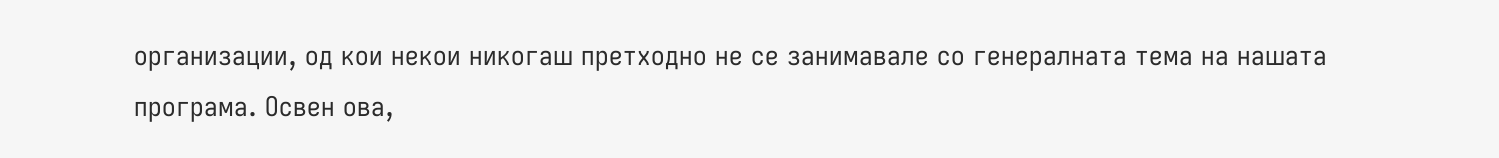организации, од кои некои никогаш претходно не се занимавале со генералната тема на нашата програма. Освен ова,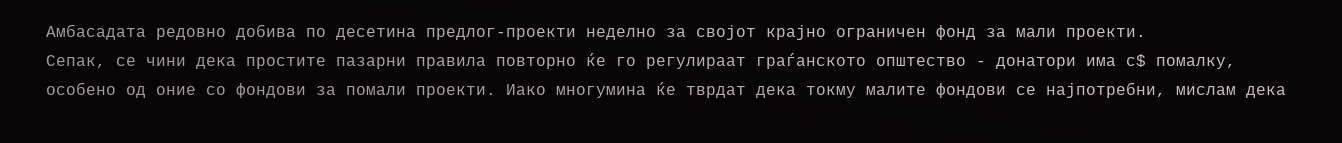Амбасадата редовно добива по десетина предлог-проекти неделно за својот крајно ограничен фонд за мали проекти.
Сепак, се чини дека простите пазарни правила повторно ќе го регулираат граѓанското општество - донатори има с$ помалку, особено од оние со фондови за помали проекти. Иако многумина ќе тврдат дека токму малите фондови се најпотребни, мислам дека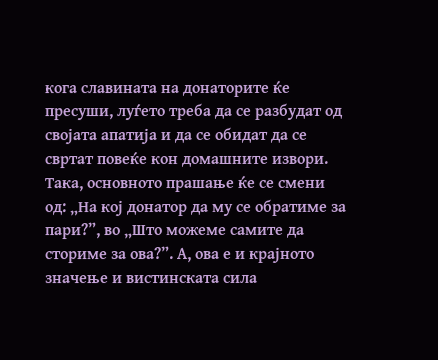кога славината на донаторите ќе пресуши, луѓето треба да се разбудат од својата апатија и да се обидат да се свртат повеќе кон домашните извори. Така, основното прашање ќе се смени од: „На кој донатор да му се обратиме за пари?”, во „Што можеме самите да сториме за ова?”. А, ова е и крајното значење и вистинската сила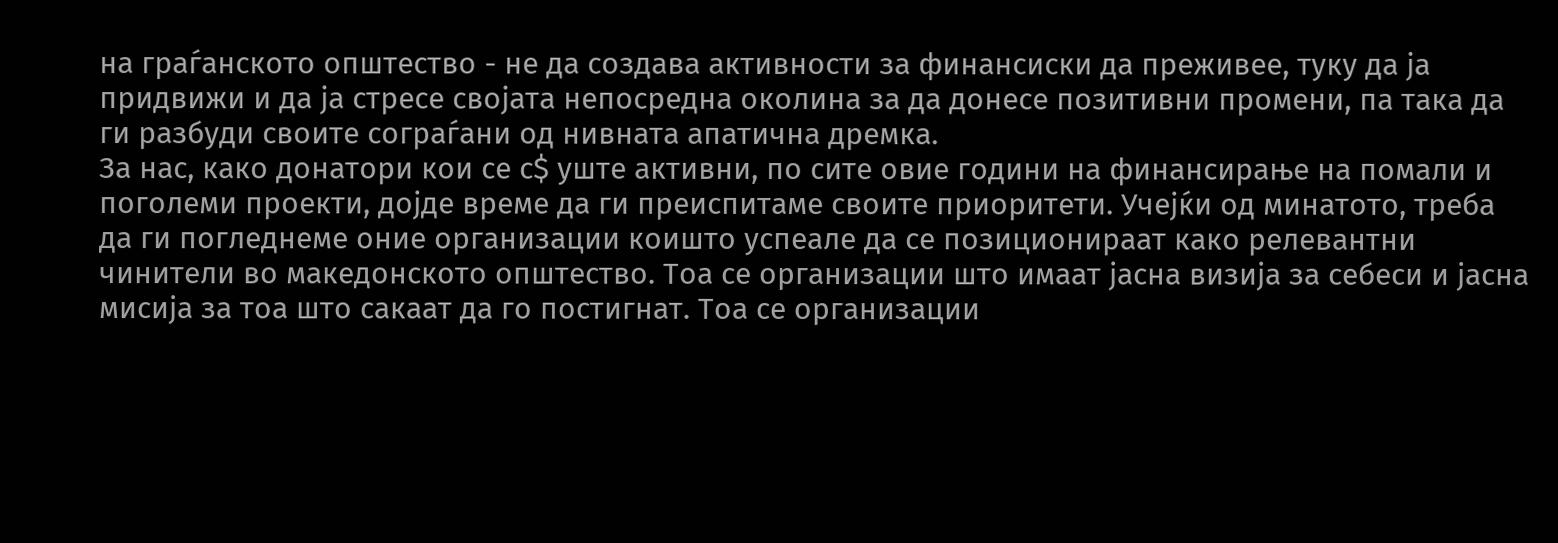на граѓанското општество - не да создава активности за финансиски да преживее, туку да ја придвижи и да ја стресе својата непосредна околина за да донесе позитивни промени, па така да ги разбуди своите сограѓани од нивната апатична дремка.
За нас, како донатори кои се с$ уште активни, по сите овие години на финансирање на помали и поголеми проекти, дојде време да ги преиспитаме своите приоритети. Учејќи од минатото, треба да ги погледнеме оние организации коишто успеале да се позиционираат како релевантни чинители во македонското општество. Тоа се организации што имаат јасна визија за себеси и јасна мисија за тоа што сакаат да го постигнат. Тоа се организации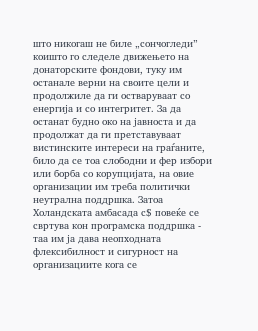што никогаш не биле „сончогледи” коишто го следеле движењето на донаторските фондови, туку им останале верни на своите цели и продолжиле да ги остваруваат со енергија и со интегритет. За да останат будно око на јавноста и да продолжат да ги претставуваат вистинските интереси на граѓаните, било да се тоа слободни и фер избори или борба со корупцијата, на овие организации им треба политички неутрална поддршка. Затоа Холандската амбасада с$ повеќе се свртува кон програмска поддршка - таа им ја дава неопходната флексибилност и сигурност на организациите кога се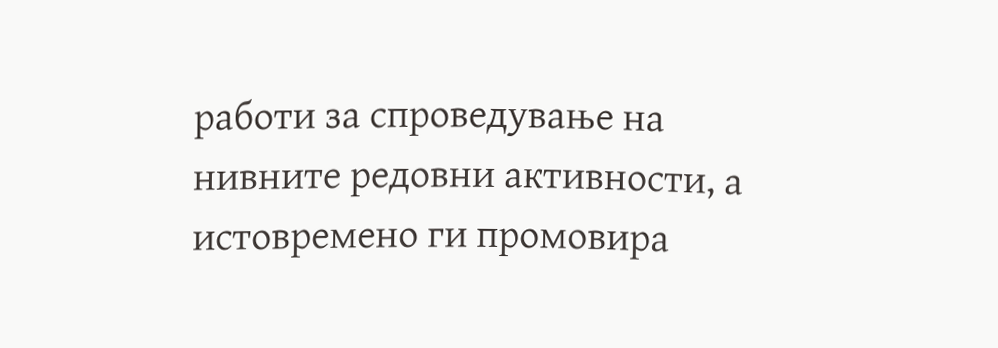работи за спроведување на нивните редовни активности, а истовремено ги промовира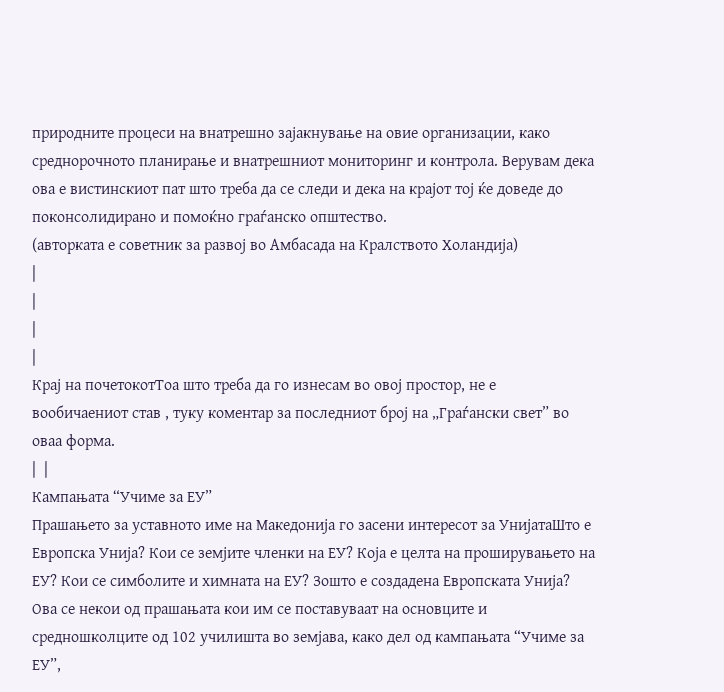природните процеси на внатрешно зајакнување на овие организации, како среднорочното планирање и внатрешниот мониторинг и контрола. Верувам дека ова е вистинскиот пат што треба да се следи и дека на крајот тој ќе доведе до поконсолидирано и помоќно граѓанско општество.
(авторката е советник за развој во Амбасада на Кралството Холандија)
|
|
|
|
Крај на почетокотТоа што треба да го изнесам во овој простор, не е вообичаениот став , туку коментар за последниот број на „Граѓански свет” во оваа форма.
|  |
Кампањата “Учиме за ЕУ”
Прашањето за уставното име на Македонија го засени интересот за УнијатаШто е Европска Унија? Кои се земјите членки на ЕУ? Која е целта на проширувањето на ЕУ? Кои се симболите и химната на ЕУ? Зошто е создадена Европската Унија? Ова се некои од прашањата кои им се поставуваат на основците и средношколците од 102 училишта во земјава, како дел од кампањата “Учиме за ЕУ”,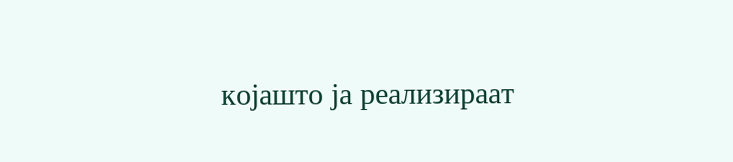којашто ја реализираат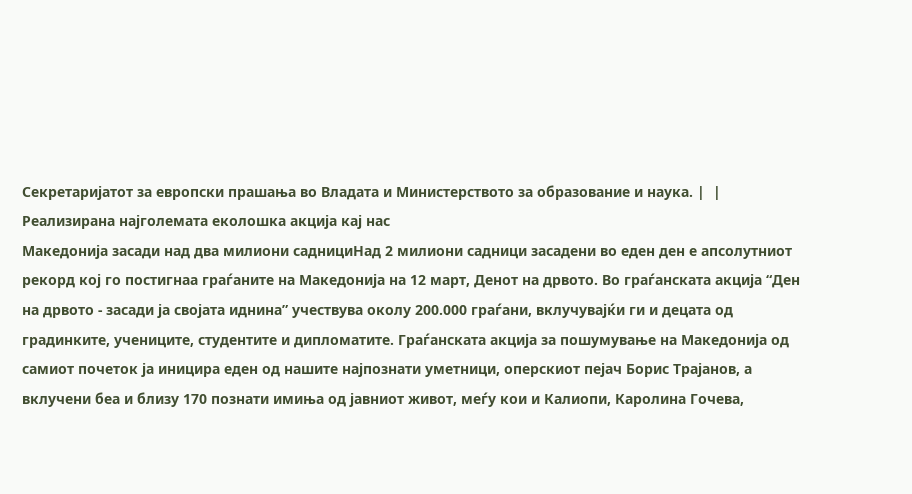Секретаријатот за европски прашања во Владата и Министерството за образование и наука. |  |
Реализирана најголемата еколошка акција кај нас
Македонија засади над два милиони саднициНад 2 милиони садници засадени во еден ден е апсолутниот рекорд кој го постигнаа граѓаните на Македонија на 12 март, Денот на дрвото. Во граѓанската акција “Ден на дрвото - засади ја својата иднина” учествува околу 200.000 граѓани, вклучувајќи ги и децата од градинките, учениците, студентите и дипломатите. Граѓанската акција за пошумување на Македонија од самиот почеток ја иницира еден од нашите најпознати уметници, оперскиот пејач Борис Трајанов, а вклучени беа и близу 170 познати имиња од јавниот живот, меѓу кои и Калиопи, Каролина Гочева,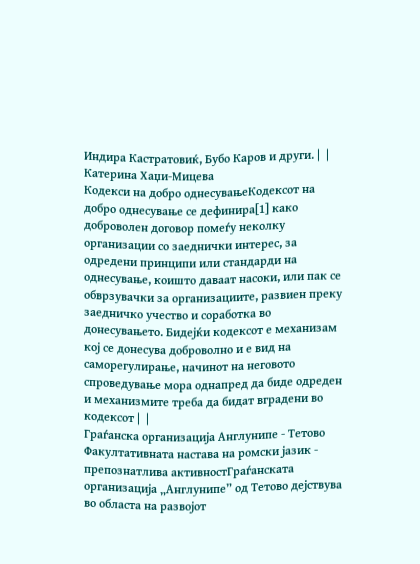Индира Кастратовиќ, Бубо Каров и други. |  |
Катерина Хаџи-Мицева
Кодекси на добро однесувањеКодексот на добро однесување се дефинира[1] како доброволен договор помеѓу неколку организации со заеднички интерес, за одредени принципи или стандарди на однесување, коишто даваат насоки, или пак се обврзувачки за организациите, развиен преку заедничко учество и соработка во донесувањето. Бидејќи кодексот е механизам кој се донесува доброволно и е вид на саморегулирање, начинот на неговото спроведување мора однапред да биде одреден и механизмите треба да бидат вградени во кодексот |  |
Граѓанска организација Англунипе - Тетово
Факултативната настава на ромски јазик - препознатлива активностГраѓанската организација „Англунипе” од Тетово дејствува во областа на развојот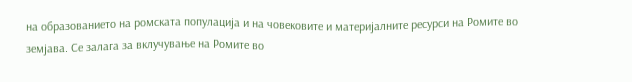на образованието на ромската популација и на човековите и материјалните ресурси на Ромите во земјава. Се залага за вклучување на Ромите во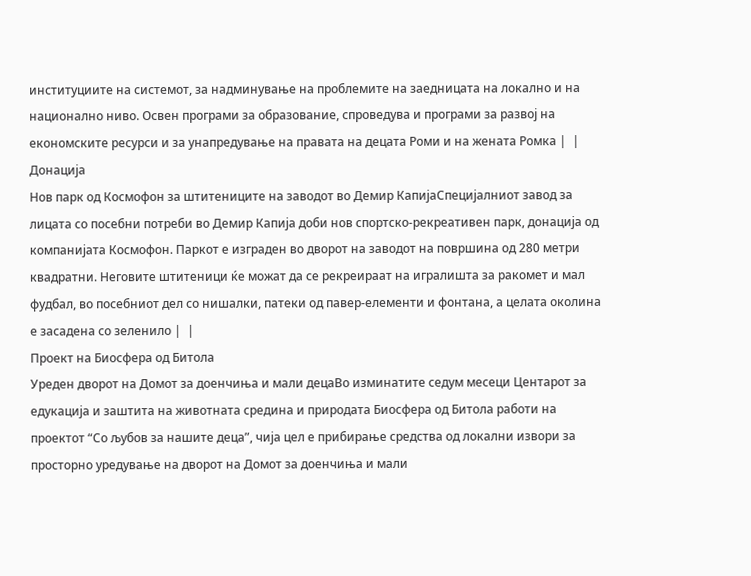институциите на системот, за надминување на проблемите на заедницата на локално и на национално ниво. Освен програми за образование, спроведува и програми за развој на економските ресурси и за унапредување на правата на децата Роми и на жената Ромка |  |
Донација
Нов парк од Космофон за штитениците на заводот во Демир КапијаСпецијалниот завод за лицата со посебни потреби во Демир Капија доби нов спортско-рекреативен парк, донација од компанијата Космофон. Паркот е изграден во дворот на заводот на површина од 280 метри квадратни. Неговите штитеници ќе можат да се рекреираат на игралишта за ракомет и мал фудбал, во посебниот дел со нишалки, патеки од павер-елементи и фонтана, а целата околина е засадена со зеленило |  |
Проект на Биосфера од Битола
Уреден дворот на Домот за доенчиња и мали децаВо изминатите седум месеци Центарот за едукација и заштита на животната средина и природата Биосфера од Битола работи на проектот “Со љубов за нашите деца”, чија цел е прибирање средства од локални извори за просторно уредување на дворот на Домот за доенчиња и мали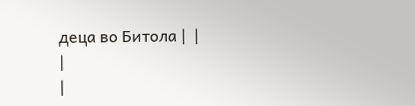деца во Битола |  |
|
|